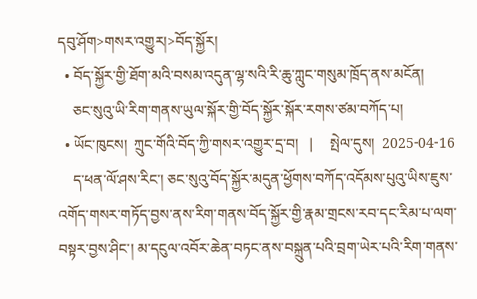དབུ་ཤོག>གསར་འགྱུར།>བོད་སྐྱོར།
  • བོད་སྐྱོར་གྱི་ཐོག་མའི་བསམ་འདུན་ལྷ་སའི་རི་ཆུ་ཀླུང་གསུམ་ཁྲོད་ནས་མངོན།
    ཅང་སུའུ་ཡི་རིག་གནས་ཡུལ་སྐོར་གྱི་བོད་སྐྱོར་སྐོར་རགས་ཙམ་བཀོད་པ།
  • ཡོང་ཁུངས།  ཀྲུང་གོའི་བོད་ཀྱི་གསར་འགྱུར་དྲ་བ།   |     སྤེལ་དུས།  2025-04-16
    ད་ཕན་ལོ་ཤས་རིང་། ཅང་སུའུ་བོད་སྐྱོར་མདུན་ཕྱོགས་བཀོད་འདོམས་པུའུ་ཡིས་ཇུས་འགོད་གསར་གཏོད་བྱས་ནས་རིག་གནས་བོད་སྐྱོར་གྱི་རྣམ་གྲངས་རབ་དང་རིམ་པ་ལག་བསྟར་བྱས་ཤིང་། མ་དངུལ་འབོར་ཆེན་བཏང་ནས་བསྐྲུན་པའི་བྲག་ཡེར་པའི་རིག་གནས་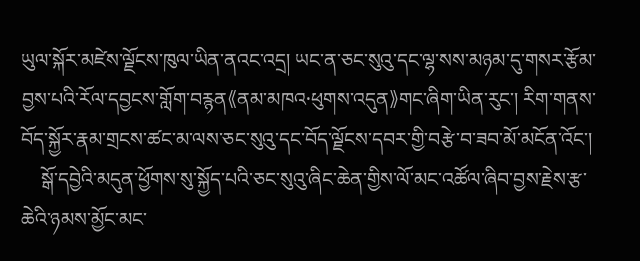ཡུལ་སྐོར་མཛེས་ལྗོངས་ཁུལ་ཡིན་ནའང་འདྲ། ཡང་ན་ཅང་སུའུ་དང་ལྷ་སས་མཉམ་དུ་གསར་རྩོམ་བྱས་པའི་རོལ་དབྱངས་གློག་བརྙན《ནམ་མཁའ·ཕུགས་འདུན》གང་ཞིག་ཡིན་རུང་། རིག་གནས་བོད་སྐྱོར་རྣམ་གྲངས་ཚང་མ་ལས་ཅང་སུའུ་དང་བོད་ལྗོངས་དབར་གྱི་བརྩེ་བ་ཟབ་མོ་མངོན་འོང་།
    སྒོ་དབྱེའི་མདུན་ཕྱོགས་སུ་སྐྱོད་པའི་ཅང་སུའུ་ཞིང་ཆེན་གྱིས་ལོ་མང་འཚོལ་ཞིབ་བྱས་རྗེས་རྩ་ཆེའི་ཉམས་མྱོང་མང་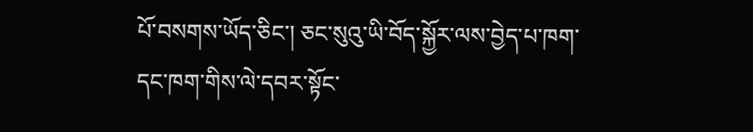པོ་བསགས་ཡོད་ཅིང་། ཅང་སུའུ་ཡི་བོད་སྐྱོར་ལས་བྱེད་པ་ཁག་དང་ཁག་གིས་ལེ་དབར་སྟོང་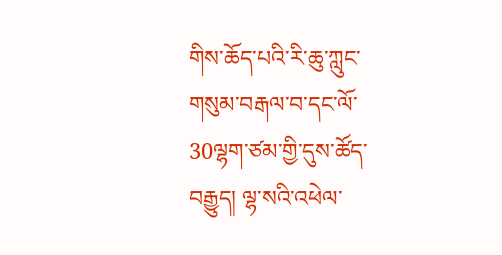གིས་ཆོད་པའི་རི་ཆུ་ཀླུང་གསུམ་བརྒལ་བ་དང་ལོ་30ལྷག་ཙམ་གྱི་དུས་ཚོད་བརྒྱུད། ལྷ་སའི་འཕེལ་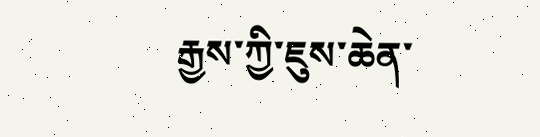རྒྱས་ཀྱི་ཇུས་ཆེན་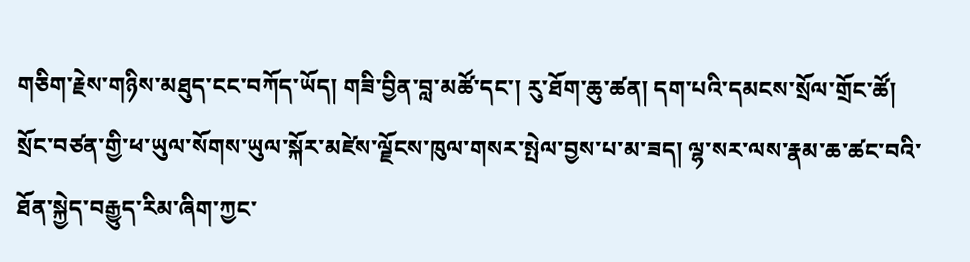གཅིག་རྗེས་གཉིས་མཐུད་ངང་བཀོད་ཡོད། གཟི་བྱིན་བླ་མཚོ་དང་། རུ་ཐོག་ཆུ་ཚན། དག་པའི་དམངས་སྲོལ་གྲོང་ཚོ། སྲོང་བཙན་གྱི་ཕ་ཡུལ་སོགས་ཡུལ་སྐོར་མཛེས་ལྗོངས་ཁུལ་གསར་སྤེལ་བྱས་པ་མ་ཟད། ལྷ་སར་ལས་རྣམ་ཆ་ཚང་བའི་ཐོན་སྐྱེད་བརྒྱུད་རིམ་ཞིག་ཀྱང་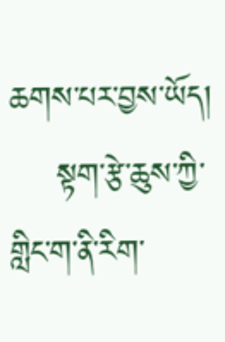ཆགས་པར་བྱས་ཡོད།
    སྟག་རྩེ་ཆུས་ཀྱི་གླིང་ག་ནི་རིག་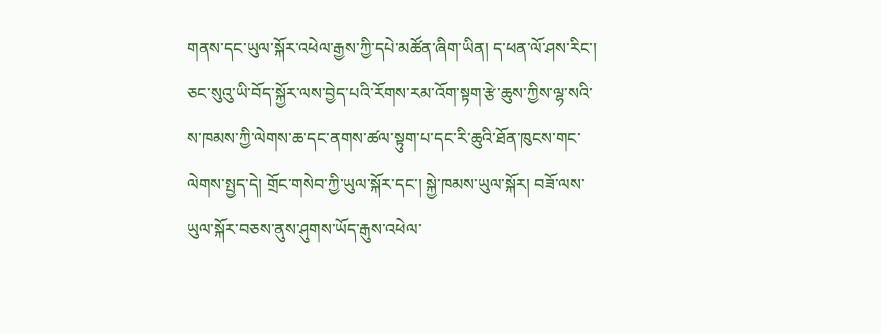གནས་དང་ཡུལ་སྐོར་འཕེལ་རྒྱས་ཀྱི་དཔེ་མཚོན་ཞིག་ཡིན། ད་ཕན་ལོ་ཤས་རིང་། ཅང་སུའུ་ཡི་བོད་སྐྱོར་ལས་བྱེད་པའི་རོགས་རམ་འོག་སྟག་རྩེ་ཆུས་ཀྱིས་ལྷ་སའི་ས་ཁམས་ཀྱི་ལེགས་ཆ་དང་ནགས་ཚལ་སྟུག་པ་དང་རི་ཆུའི་ཐོན་ཁུངས་གང་ལེགས་སྤྱད་དེ། གྲོང་གསེབ་ཀྱི་ཡུལ་སྐོར་དང་། སྐྱེ་ཁམས་ཡུལ་སྐོར། བཟོ་ལས་ཡུལ་སྐོར་བཅས་ནུས་ཤུགས་ཡོད་རྒུས་འཕེལ་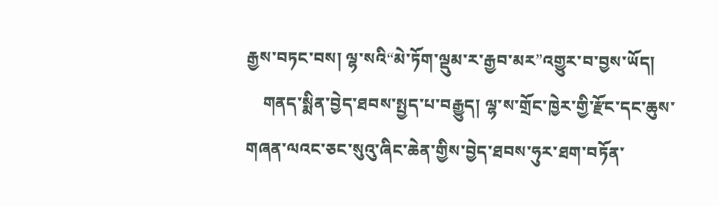རྒྱས་བཏང་བས། ལྷ་སའི“མེ་ཏོག་ལྡུམ་ར་རྒྱབ་མར”འགྱུར་བ་བྱས་ཡོད།
    གནད་སྨིན་བྱེད་ཐབས་སྤྱད་པ་བརྒྱུད། ལྷ་ས་གྲོང་ཁྱེར་གྱི་རྫོང་དང་ཆུས་གཞན་ལའང་ཅང་སུའུ་ཞིང་ཆེན་གྱིས་བྱེད་ཐབས་ཧུར་ཐག་བཏོན་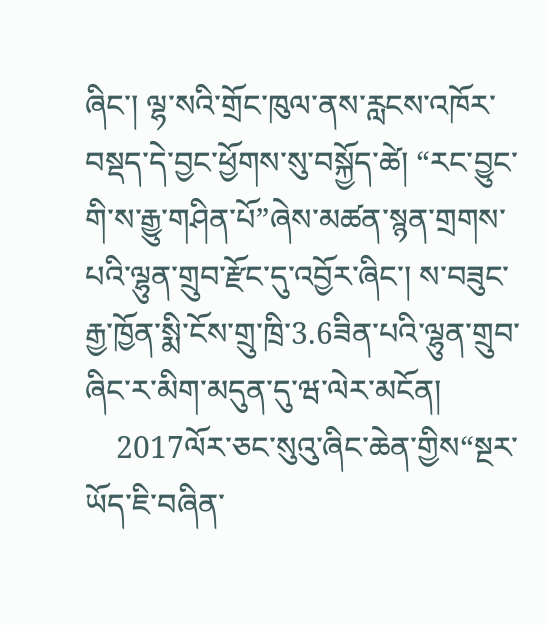ཞིང་། ལྷ་སའི་གྲོང་ཁུལ་ནས་རླངས་འཁོར་བསྡད་དེ་བྱང་ཕྱོགས་སུ་བསྐྱོད་ཚེ། “རང་བྱུང་གི་ས་རྒྱུ་གཤིན་པོ”ཞེས་མཚན་སྙན་གྲགས་པའི་ལྷུན་གྲུབ་རྫོང་དུ་འབྱོར་ཞིང་། ས་བཟུང་རྒྱ་ཁྱོན་སྨི་ངོས་གྲུ་ཁྲི་3.6ཟིན་པའི་ལྷུན་གྲུབ་ཞིང་ར་མིག་མདུན་དུ་ཝ་ལེར་མངོན།
    2017ལོར་ཅང་སུའུ་ཞིང་ཆེན་གྱིས“སྔར་ཡོད་ཇི་བཞིན་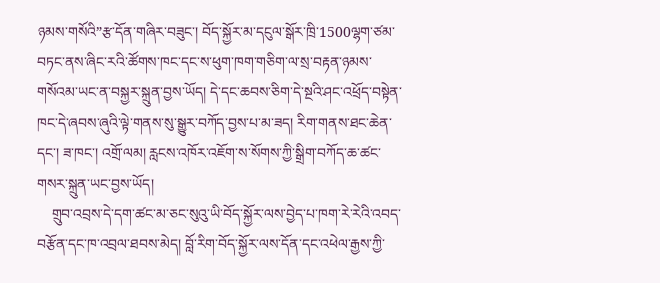ཉམས་གསོའི”རྩ་དོན་གཞིར་བཟུང་། བོད་སྐྱོར་མ་དངུལ་སྒོར་ཁྲི་1500ལྷག་ཙམ་བཏང་ནས་ཞིང་རའི་ཚོགས་ཁང་དང་ས་ཕུག་ཁག་གཅིག་ལ་སྲ་བརྟན་ཉམས་གསོའམ་ཡང་ན་བསྐྱར་སྐྲུན་བྱས་ཡོད། དེ་དང་ཆབས་ཅིག་དེ་སྔའི་ཤང་འཕྲོད་བསྟེན་ཁང་དེ་ཞབས་ཞུའི་ལྟེ་གནས་སུ་སྒྱུར་བཀོད་བྱས་པ་མ་ཟད། རིག་གནས་ཐང་ཆེན་དང་། ཟ་ཁང་། འགྲོ་ལམ། རླངས་འཁོར་འཇོག་ས་སོགས་ཀྱི་སྒྲིག་བཀོད་ཆ་ཚང་གསར་སྐྲུན་ཡང་བྱས་ཡོད།
    གྲུབ་འབྲས་དེ་དག་ཚང་མ་ཅང་སུའུ་ཡི་བོད་སྐྱོར་ལས་བྱེད་པ་ཁག་རེ་རེའི་འབད་བརྩོན་དང་ཁ་འབྲལ་ཐབས་མེད། བློ་རིག་བོད་སྐྱོར་ལས་དོན་དང་འཕེལ་རྒྱས་ཀྱི་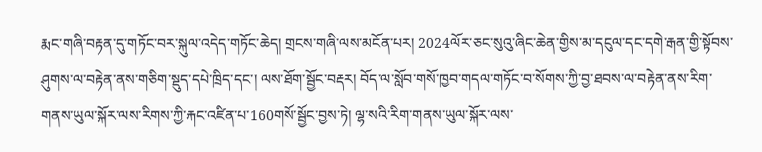རྨང་གཞི་བརྟན་དུ་གཏོང་བར་སྐུལ་འདེད་གཏོང་ཆེད། གྲངས་གཞི་ལས་མངོན་པར། 2024ལོར་ཅང་སུའུ་ཞིང་ཆེན་གྱིས་མ་དངུལ་དང་དགེ་རྒན་གྱི་སྟོབས་ཤུགས་ལ་བརྟེན་ནས་གཅིག་སྡུད་དཔེ་ཁྲིད་དང་། ལས་ཐོག་སྦྱོང་བརྡར། བོད་ལ་སློབ་གསོ་ཁྱབ་གདལ་གཏོང་བ་སོགས་ཀྱི་བྱ་ཐབས་ལ་བརྟེན་ནས་རིག་གནས་ཡུལ་སྐོར་ལས་རིགས་ཀྱི་རྐང་འཛིན་པ་160གསོ་སྦྱོང་བྱས་ཏེ། ལྷ་སའི་རིག་གནས་ཡུལ་སྐོར་ལས་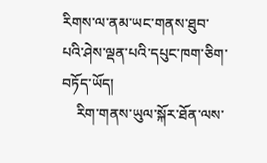རིགས་ལ་ནམ་ཡང་གནས་ཐུབ་པའི་ཤེས་ལྡན་པའི་དཔུང་ཁག་ཅིག་བཏོད་ཡོད།
    རིག་གནས་ཡུལ་སྐོར་ཐོན་ལས་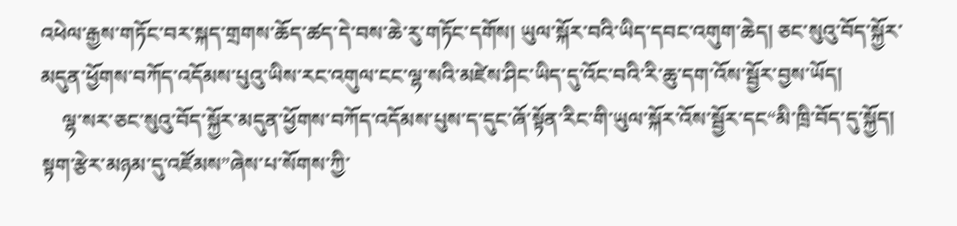འཕེལ་རྒྱས་གཏོང་བར་སྐད་གྲགས་ཆོད་ཚད་དེ་བས་ཆེ་རུ་གཏོང་དགོས། ཡུལ་སྐོར་བའི་ཡིད་དབང་འགུག་ཆེད། ཅང་སུའུ་བོད་སྐྱོར་མདུན་ཕྱོགས་བཀོད་འདོམས་པུའུ་ཡིས་རང་འགུལ་ངང་ལྷ་སའི་མཛེས་ཤིང་ཡིད་དུ་འོང་བའི་རི་ཆུ་དག་འོས་སྦྱོར་བྱས་ཡོད།
    ལྷ་སར་ཅང་སུའུ་བོད་སྐྱོར་མདུན་ཕྱོགས་བཀོད་འདོམས་པུས་ད་དུང་ཞོ་སྟོན་རིང་གི་ཡུལ་སྐོར་འོས་སྦྱོར་དང“མི་ཁྲི་བོད་དུ་སྐྱོད། སྟག་རྩེར་མཉམ་དུ་འཛོམས”ཞེས་པ་སོགས་ཀྱི་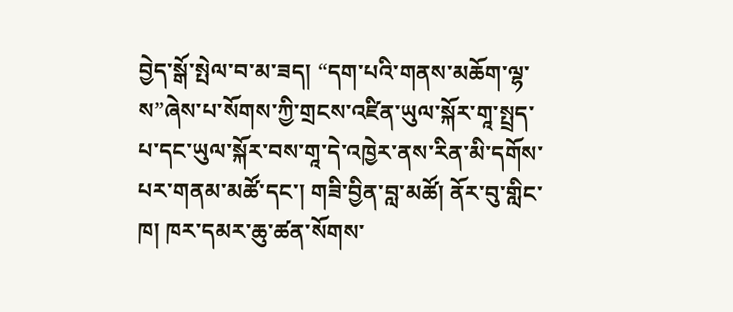བྱེད་སྒོ་སྤེལ་བ་མ་ཟད། “དག་པའི་གནས་མཆོག་ལྷ་ས”ཞེས་པ་སོགས་ཀྱི་གྲངས་འཛིན་ཡུལ་སྐོར་གཱ་སྤྲད་པ་དང་ཡུལ་སྐོར་བས་གཱ་དེ་འཁྱེར་ནས་རིན་མི་དགོས་པར་གནམ་མཚོ་དང་། གཟི་བྱིན་བླ་མཚོ། ནོར་བུ་གླིང་ཁ། ཁར་དམར་ཆུ་ཚན་སོགས་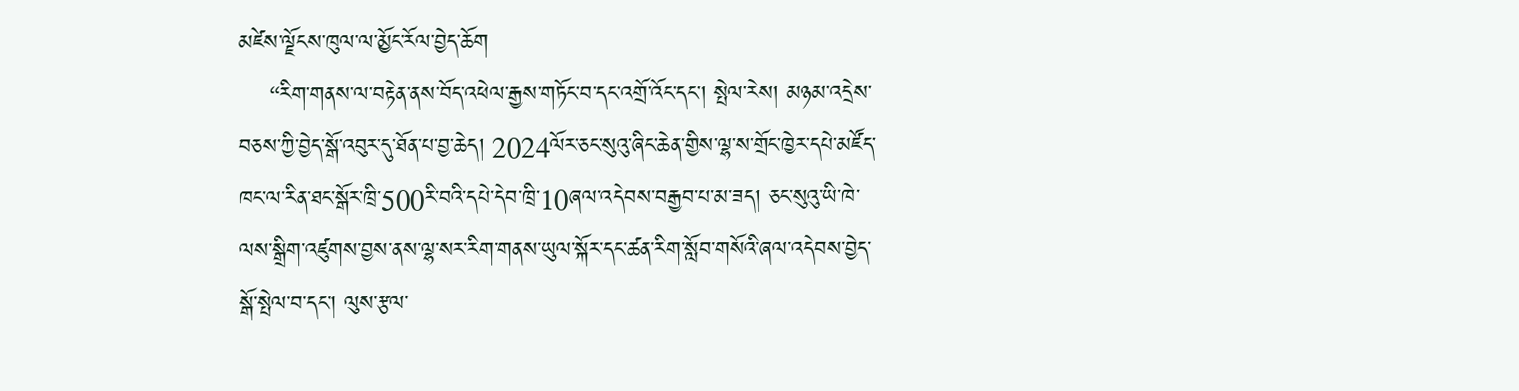མཛེས་ལྗོངས་ཁུལ་ལ་མྱོང་རོལ་བྱེད་ཆོག
    “རིག་གནས་ལ་བརྟེན་ནས་བོད་འཕེལ་རྒྱས་གཏོང་བ་དང་འགྲོ་འོང་དང་། སྤེལ་རེས། མཉམ་འདྲེས་བཅས་ཀྱི་བྱེད་སྒོ་འབུར་དུ་ཐོན་པ་བྱ་ཆེད། 2024ལོར་ཅང་སུའུ་ཞིང་ཆེན་གྱིས་ལྷ་ས་གྲོང་ཁྱེར་དཔེ་མཛོད་ཁང་ལ་རིན་ཐང་སྒོར་ཁྲི་500རི་བའི་དཔེ་དེབ་ཁྲི་10ཞལ་འདེབས་བརྒྱབ་པ་མ་ཟད། ཅང་སུའུ་ཡི་ཁེ་ལས་སྒྲིག་འཛུགས་བྱས་ནས་ལྷ་སར་རིག་གནས་ཡུལ་སྐོར་དང་ཚན་རིག་སློབ་གསོའི་ཞལ་འདེབས་བྱེད་སྒོ་སྤེལ་བ་དང་། ལུས་རྩལ་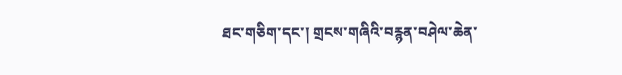ཐང་གཅིག་དང་། གྲངས་གཞིའི་བརྙན་བཤེལ་ཆེན་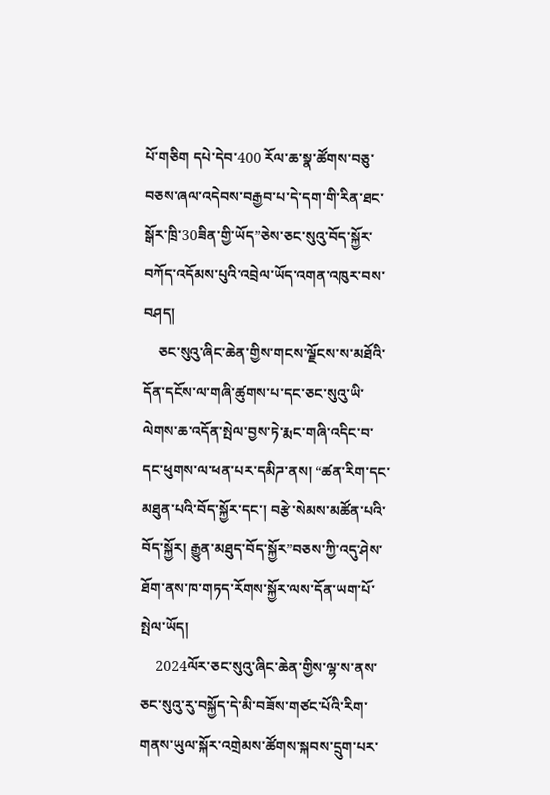པོ་གཅིག དཔེ་དེབ་400 རོལ་ཆ་སྣ་ཚོགས་བཅུ་བཅས་ཞལ་འདེབས་བརྒྱབ་པ་དེ་དག་གི་རིན་ཐང་སྒོར་ཁྲི་30ཟིན་གྱི་ཡོད”ཅེས་ཅང་སུའུ་བོད་སྐྱོར་བཀོད་འདོམས་པུའི་འབྲེལ་ཡོད་འགན་འཁུར་བས་བཤད།
    ཅང་སུའུ་ཞིང་ཆེན་གྱིས་གངས་ལྗོངས་ས་མཐོའི་དོན་དངོས་ལ་གཞི་ཚུགས་པ་དང་ཅང་སུའུ་ཡི་ལེགས་ཆ་འདོན་སྤེལ་བྱས་ཏེ་རྨང་གཞི་འདིང་བ་དང་ཕུགས་ལ་ཕན་པར་དམིཌ་ནས། “ཚན་རིག་དང་མཐུན་པའི་བོད་སྐྱོར་དང་། བརྩེ་སེམས་མཚོན་པའི་བོད་སྐྱོར། རྒྱུན་མཐུད་བོད་སྐྱོར”བཅས་ཀྱི་འདུ་ཤེས་ཐོག་ནས་ཁ་གཏད་རོགས་སྐྱོར་ལས་དོན་ཡག་པོ་སྤེལ་ཡོད།
    2024ལོར་ཅང་སུའུ་ཞིང་ཆེན་གྱིས་ལྷ་ས་ནས་ཅང་སུའུ་རུ་བསྐྱོད་དེ་མི་བཟོས་གཙང་པོའི་རིག་གནས་ཡུལ་སྐོར་འགྲེམས་ཚོགས་སྐབས་དྲུག་པར་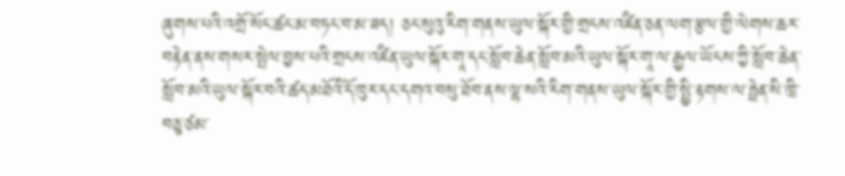ཞུགས་པའི་འགྲོ་སོང་ཚང་མ་བཏང་བ་མ་ཟད། ཅང་སུའུ་རིག་གནས་ཡུལ་སྐོར་གྱི་གྲངས་འཛིན་ཅན་ལག་རྩལ་གྱི་ལེགས་ཆར་བརྟེན་ནས་གསར་སྤེལ་བྱས་པའི་གྲངས་འཛིན་ཡུལ་སྐོར་གཱ་དང་སློབ་ཆེན་སློབ་མའི་ཡུལ་སྐོར་གཱ་ལ་རྒྱལ་ཡོངས་ཀྱི་སློབ་ཆེན་སློབ་མའི་ཡུལ་སྐོར་བའི་ཚད་མཐོའི་དོ་ཁུར་དང་དགའ་བསུ་ཐོབ་ནས་ལྷ་སའི་རིག་གནས་ཡུལ་སྐོར་གྱི་སྤྱི་རྟགས་ལ་ཧྥེན་སི་ཁྲི་བཅུ་ཙམ་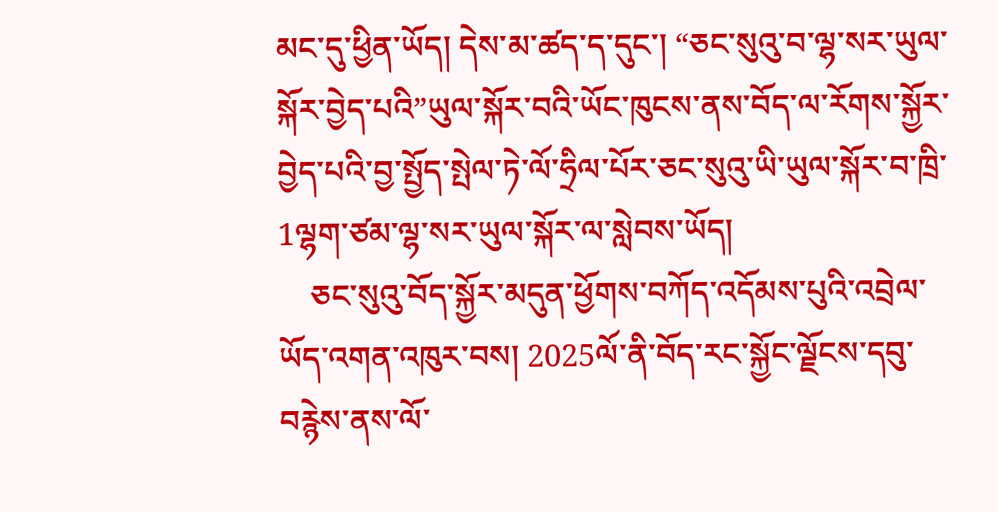མང་དུ་ཕྱིན་ཡོད། དེས་མ་ཚད་ད་དུང་། “ཅང་སུའུ་བ་ལྷ་སར་ཡུལ་སྐོར་བྱེད་པའི”ཡུལ་སྐོར་བའི་ཡོང་ཁུངས་ནས་བོད་ལ་རོགས་སྐྱོར་བྱེད་པའི་བྱ་སྤྱོད་སྤེལ་ཏེ་ལོ་ཧྲིལ་པོར་ཅང་སུའུ་ཡི་ཡུལ་སྐོར་བ་ཁྲི་1ལྷག་ཙམ་ལྷ་སར་ཡུལ་སྐོར་ལ་སླེབས་ཡོད།
    ཅང་སུའུ་བོད་སྐྱོར་མདུན་ཕྱོགས་བཀོད་འདོམས་པུའི་འབྲེལ་ཡོད་འགན་འཁུར་བས། 2025ལོ་ནི་བོད་རང་སྐྱོང་ལྗོངས་དབུ་བརྙེས་ནས་ལོ་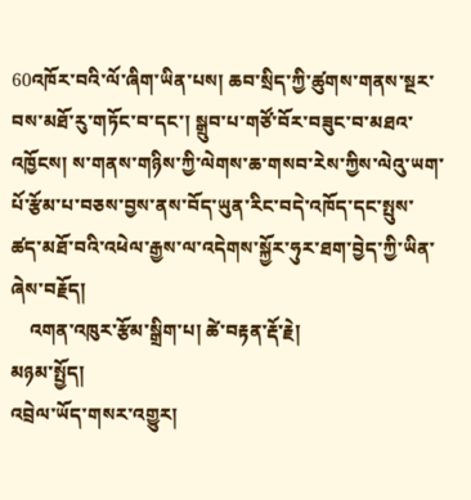60འཁོར་བའི་ལོ་ཞིག་ཡིན་པས། ཆབ་སྲིད་ཀྱི་ཚུགས་གནས་སྔར་བས་མཐོ་རུ་གཏོང་བ་དང་། སྒྲུབ་པ་གཙོ་བོར་བཟུང་བ་མཐའ་འཁྱོངས། ས་གནས་གཉིས་ཀྱི་ལེགས་ཆ་གསབ་རེས་ཀྱིས་ལེའུ་ཡག་པོ་རྩོམ་པ་བཅས་བྱས་ནས་བོད་ཡུན་རིང་བདེ་འཁོད་དང་སྤུས་ཚད་མཐོ་བའི་འཕེལ་རྒྱས་ལ་འདེགས་སྐྱོར་ཧུར་ཐག་བྱེད་ཀྱི་ཡིན་ཞེས་བརྗོད།
    འགན་འཁུར་རྩོམ་སྒྲིག་པ། ཚེ་བརྟན་རྡོ་རྗེ།
མཉམ་སྤྱོད།
འབྲེལ་ཡོད་གསར་འགྱུར།